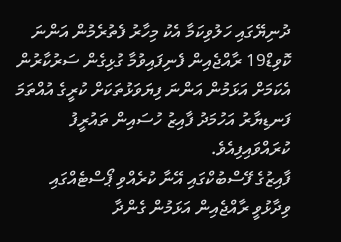ދުނިޔޭގައި ހަލުވިކަމާ އެކު މިހާރު ފެތުރެމުން އަންނަ ކޮވިޑް19 ރާއްޖެއިން ފެނިފައިވުމާ ގުޅިގެން ސަރުކާރުން އެކަމަށް އަޅަމުން އަންނަ ފިޔަވަޅުތަކަށް ކުރީގެ އުއްތަމަ ފަނޑިޔާރު އަހުމަދު ފާއިޒު ހުސައިން ތައުރީފު ކުރައްވައިފިއެވެ.
ފާއިޒުގެ ފޭސްބުކްގައި އޭނާ ކުރެއްވި ޕޯސްޓެއްގައި ވިދާޅުވީ ރާއްޖެއިން އަޅަމުން ގެންދާ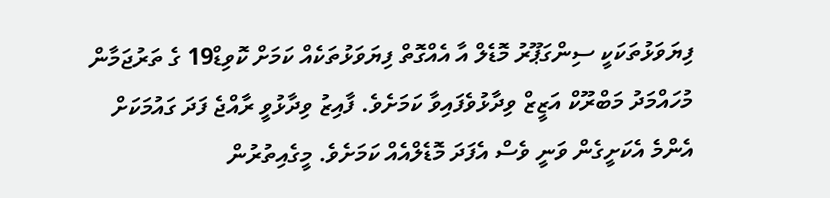ފިޔަވަޅުތަކަކީ ސިންގަޕޫރު މޮޑެލް އާ އެއްގޮތް ފިޔަވަޅުތަކެއް ކަމަށް ކޮވިޑް19 ގެ ތަރުޖަމާން މުހައްމަދު މަބްރޫކް އަޒީޒް ވިދާޅުވެފައިވާ ކަމަށެވެ. ފާއިޒު ވިދާޅުވީ ރާއްޖެ ފަދަ ގައުމަކަށް އެންމެ އެކަށީގެން ވަނީ ވެސް އެފަދަ މޮޑެލްއެއް ކަމަށެވެ. މީގެއިތުރުން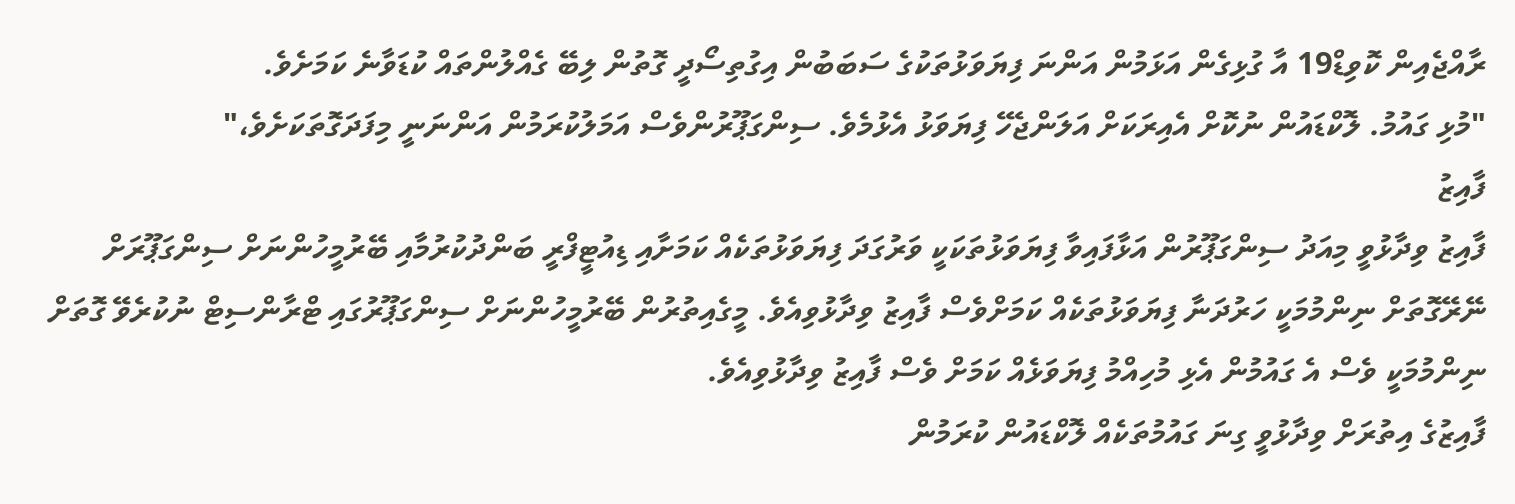ރާއްޖެއިން ކޮވިޑް19 އާ ގުޅިގެން އަޅަމުން އަންނަ ފިޔަވަޅުތަކުގެ ސަބަބުން އިގުތިސޯދީ ގޮތުން ލިބޭ ގެއްލުންތައް ކުޑަވާނެ ކަމަށެވެ.
"މުޅި ގައުމު. ލޮކްޑައުން ނުކޮށް އެއިރަކަށް އަލަންޖެހޭ ފިޔަވަޅު އެޅުމެވެ. ސިންގަޕޫރުންވެސް އަމަލުކުރަމުން އަންނަނީ މިފަދަގޮތަކަށެވެ،"
ފާއިޒު
ފާއިޒު ވިދާޅުވީ މިއަދު ސިންގަޕޫރުން އަޅާފައިވާ ފިޔަވަޅުތަކަކީ ވަރުގަދަ ފިޔަވަޅުތަކެއް ކަމަށާއި ޑިއުޓީފްރީ ބަންދުކުރުމާއި ބޭރުމީހުންނަށް ސިންގަޕޫރަށް ނޭރޭގޮތަށް ނިންމުމަކީ ހަރުދަނާ ފިޔަވަޅުތަކެއް ކަމަށްވެސް ފާއިޒު ވިދާޅުވިއެވެ. މީގެއިތުރުން ބޭރުމީހުންނަށް ސިންގަޕޫރުގައި ޓްރާންސިޓް ނުކުރެވޭ ގޮތަށް ނިންމުމަކީ ވެސް އެ ގައުމުން އެޅި މުހިއްމު ފިޔަވަޅެއް ކަމަށް ވެސް ފާއިޒު ވިދާޅުވިއެވެ.
ފާއިޒުގެ އިތުރަށް ވިދާޅުވީ ގިނަ ގައުމުތަކެއް ލޮކްޑައުން ކުރަމުން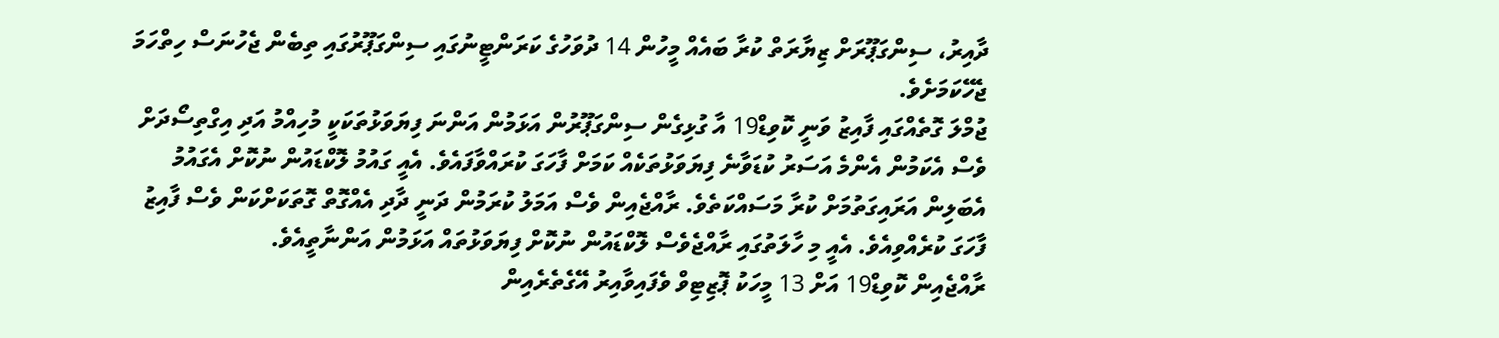ދާއިރު، ސިންގަޕޫރަށް ޒިޔާރަތް ކުރާ ބައެއް މީހުން 14 ދުވަހުގެ ކަރަންޓީނުގައި ސިންގަޕޫރުގައި ތިބެން ޖެހުނަސް ހިތްހަމަ ޖެހޭކަމަށެވެ.
ޖުމްލަ ގޮތެއްގައި ފާއިޒު ވަނީ ކޮވިޑް19 އާ ގުޅިގެން ސިންގަޕޫރުން އަޅަމުން އަންނަ ފިޔަވަޅުތަކަކީ މުހިއްމު އަދި އިގްތިސޯދަށް ވެސް އެކަމުން އެންމެ އަސަރު ކުޑަވާނެ ފިޔަވަޅުތަކެއް ކަމަށް ފާހަގަ ކުރައްވާފައެވެ. އެއީ ގައުމު ލޮކްޑައުން ނުކޮށް އެގައުމު އެބަލިން އަރައިގަތުމަށް ކުރާ މަސައްކަތެވެ. ރާއްޖެއިން ވެސް އަމަލު ކުރަމުން ދަނީ ދާދި އެއްގޮތް ގޮތަކަށްކަން ވެސް ފާއިޒު ފާހަގަ ކުރެއްވިއެވެ. އެއީ މި ހާލަތުގައި ރާއްޖެވެސް ލޮކްޑައުން ނުކޮށް ފިޔަވަޅުތައް އަޅަމުން އަންނާތީއެވެ.
ރާއްޖެއިން ކޮވިޑް19 އަށް 13 މީހަކު ޕޮޒިޓިވް ވެފައިވާއިރު އޭގެތެރެއިން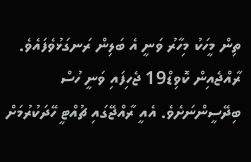ތިން މީހަކު މިހާރު ވަނީ އެ ބަލިން ރަނގަޅުވެފައެވެ. ރާއްޖެއިން ކޮވިޑް19 ޖެހިފައި ވަނީ ހުސް ބިދޭސީންނަށެވެ. އެއީ ރާއްޖޭގައި ޗުއްޓީ ހޭދަކުރުމަށް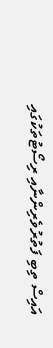އައިސް ތިބި ފަތުރުވެރިންނާއި ރިސޯޓުތަކުގައި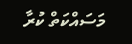މަސައްކަތް ކުރާ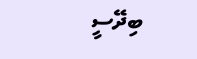ބިދޭސީ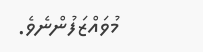މުވައްޒަފުންނެވެ.